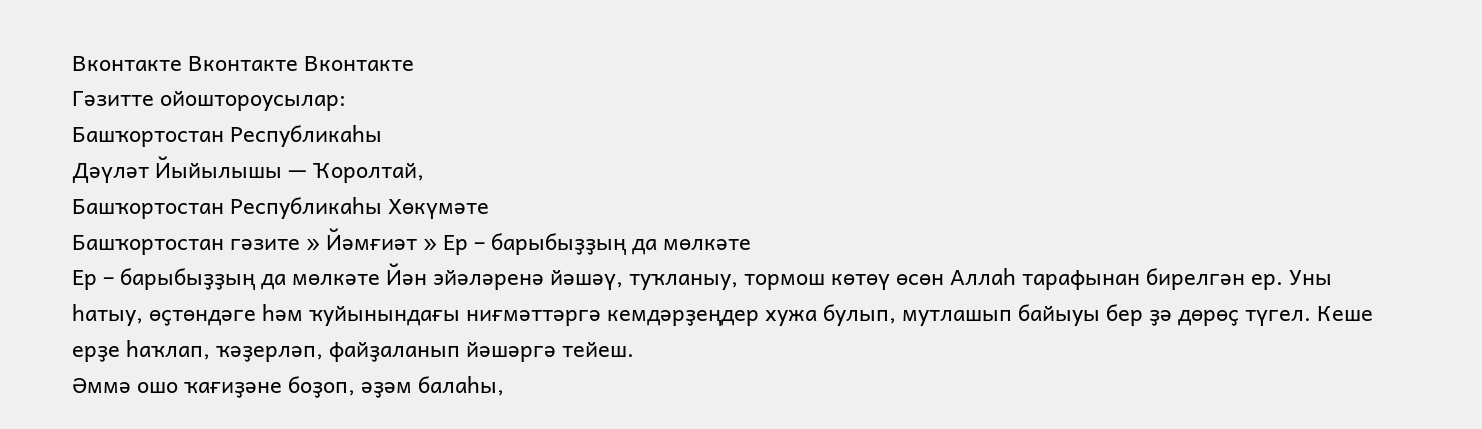Вконтакте Вконтакте Вконтакте
Гәзитте ойоштороусылар:
Башҡортостан Республикаһы
Дәүләт Йыйылышы — Ҡоролтай,
Башҡортостан Республикаһы Хөкүмәте
Башҡортостан гәзите » Йәмғиәт » Ер – барыбыҙҙың да мөлкәте
Ер – барыбыҙҙың да мөлкәте Йән эйәләренә йәшәү, туҡланыу, тормош көтөү өсөн Аллаһ тарафынан бирелгән ер. Уны һатыу, өҫтөндәге һәм ҡуйынындағы ниғмәттәргә кемдәрҙеңдер хужа булып, мутлашып байыуы бер ҙә дөрөҫ түгел. Кеше ерҙе һаҡлап, ҡәҙерләп, файҙаланып йәшәргә тейеш.
Әммә ошо ҡағиҙәне боҙоп, әҙәм балаһы,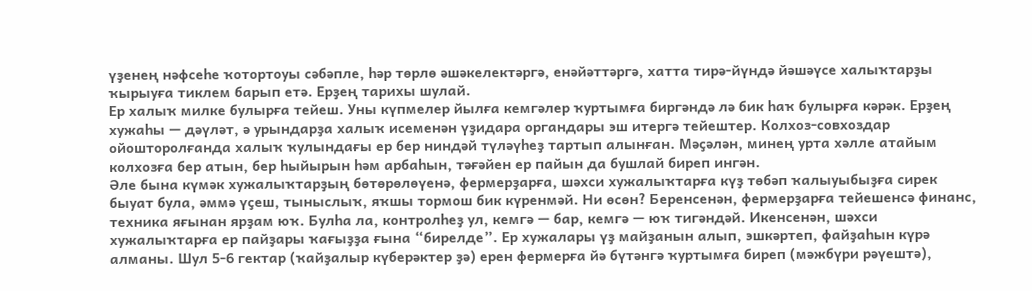үҙенең нәфсеһе ҡотортоуы сәбәпле, һәр төрлө әшәкелектәргә, енәйәттәргә, хатта тирә-йүндә йәшәүсе халыҡтарҙы ҡырыуға тиклем барып етә. Ерҙең тарихы шулай.
Ер халыҡ милке булырға тейеш. Уны күпмелер йылға кемгәлер ҡуртымға биргәндә лә бик һаҡ булырға кәрәк. Ерҙең хужаһы — дәүләт, ә урындарҙа халыҡ исеменән үҙидара органдары эш итергә тейештер. Колхоз-совхоздар ойошторолғанда халыҡ ҡулындағы ер бер ниндәй түләүһеҙ тартып алынған. Мәҫәлән, минең урта хәлле атайым колхозға бер атын, бер һыйырын һәм арбаһын, тәғәйен ер пайын да бушлай биреп ингән.
Әле бына күмәк хужалыҡтарҙың бөтөрөлөүенә, фермерҙарға, шәхси хужалыҡтарға күҙ төбәп ҡалыуыбыҙға сирек быуат була, әммә үҫеш, тыныслыҡ, яҡшы тормош бик күренмәй. Ни өсөн? Беренсенән, фермерҙарға тейешенсә финанс, техника яғынан ярҙам юҡ. Булһа ла, контролһеҙ ул, кемгә — бар, кемгә — юҡ тигәндәй. Икенсенән, шәхси хужалыҡтарға ер пайҙары ҡағыҙҙа ғына “бирелде”. Ер хужалары үҙ майҙанын алып, эшкәртеп, файҙаһын күрә алманы. Шул 5-6 гектар (ҡайҙалыр күберәктер ҙә) ерен фермерға йә бүтәнгә ҡуртымға биреп (мәжбүри рәүештә),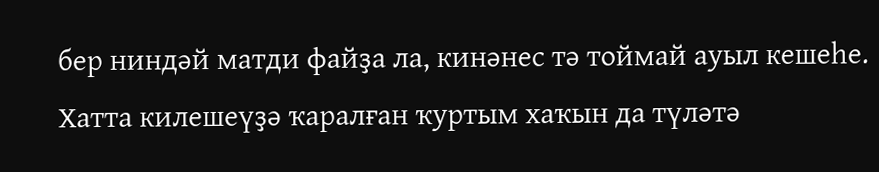бер ниндәй матди файҙа ла, кинәнес тә тоймай ауыл кешеһе. Хатта килешеүҙә ҡаралған ҡуртым хаҡын да түләтә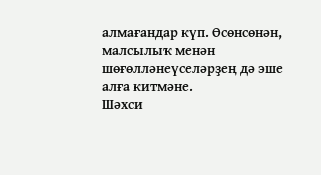алмағандар күп. Өсөнсөнән, малсылыҡ менән шөғөлләнеүселәрҙең дә эше алға китмәне.
Шәхси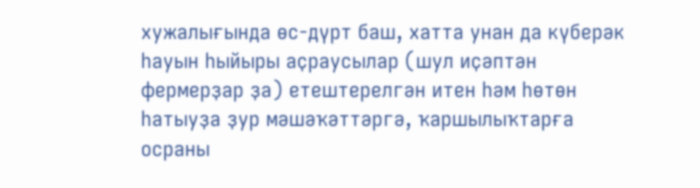хужалығында өс-дүрт баш, хатта унан да күберәк һауын һыйыры аҫраусылар (шул иҫәптән фермерҙар ҙа) етештерелгән итен һәм һөтөн һатыуҙа ҙур мәшәҡәттәргә, ҡаршылыҡтарға осраны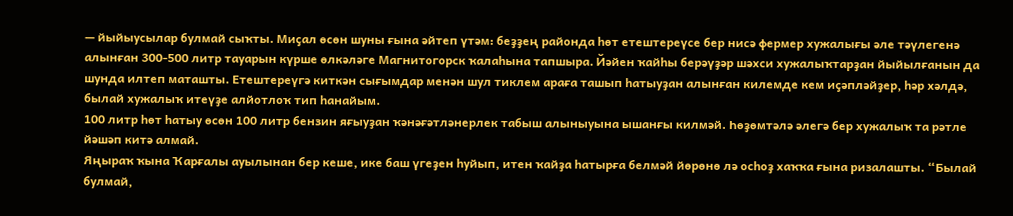— йыйыусылар булмай сыҡты. Миҫал өсөн шуны ғына әйтеп үтәм: беҙҙең районда һөт етештереүсе бер нисә фермер хужалығы әле тәүлегенә алынған 300-500 литр тауарын күрше өлкәләге Магнитогорск ҡалаһына тапшыра. Йәйен ҡайһы берәүҙәр шәхси хужалыҡтарҙан йыйылғанын да шунда илтеп маташты. Етештереүгә киткән сығымдар менән шул тиклем араға ташып һатыуҙан алынған килемде кем иҫәпләйҙер, һәр хәлдә, былай хужалыҡ итеүҙе алйотлоҡ тип һанайым.
100 литр һөт һатыу өсөн 100 литр бензин яғыуҙан ҡәнәғәтләнерлек табыш алыныуына ышанғы килмәй. Һөҙөмтәлә әлегә бер хужалыҡ та рәтле йәшәп китә алмай.
Яңыраҡ ҡына Ҡарғалы ауылынан бер кеше, ике баш үгеҙен һуйып, итен ҡайҙа һатырға белмәй йөрөнө лә осһоҙ хаҡҡа ғына ризалашты. “Былай булмай,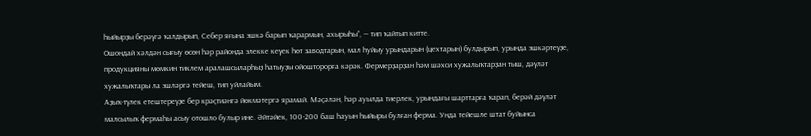һыйырҙы берәүгә ҡалдырып, Себер яғына эшкә барып ҡарармын, ахырыһы”, — тип ҡайтып китте.
Ошондай хәлдән сығыу өсөн һәр районда элекке кеүек һөт заводтарын, мал һуйыу урындарын (цехтарын) булдырып, урында эшкәртеүҙе, продукцияны мөмкин тиклем аралашсыларһыҙ һатыуҙы ойошторорға кәрәк. Фермерҙарҙан һәм шәхси хужалыҡтарҙан тыш, дәүләт хужалыҡтары ла эшләргә тейеш, тип уйлайым.
Аҙыҡ-түлек етештереүҙе бер крәҫтиәнгә йөкмәтергә ярамай. Мәҫәлән, һәр ауылда тиерлек, урындағы шарттарға ҡарап, берәй дәүләт малсылыҡ фермаһы асыу отошло булыр ине. Әйтәйек, 100-200 баш һауын һыйыры булған ферма. Унда тейешле штат буйынса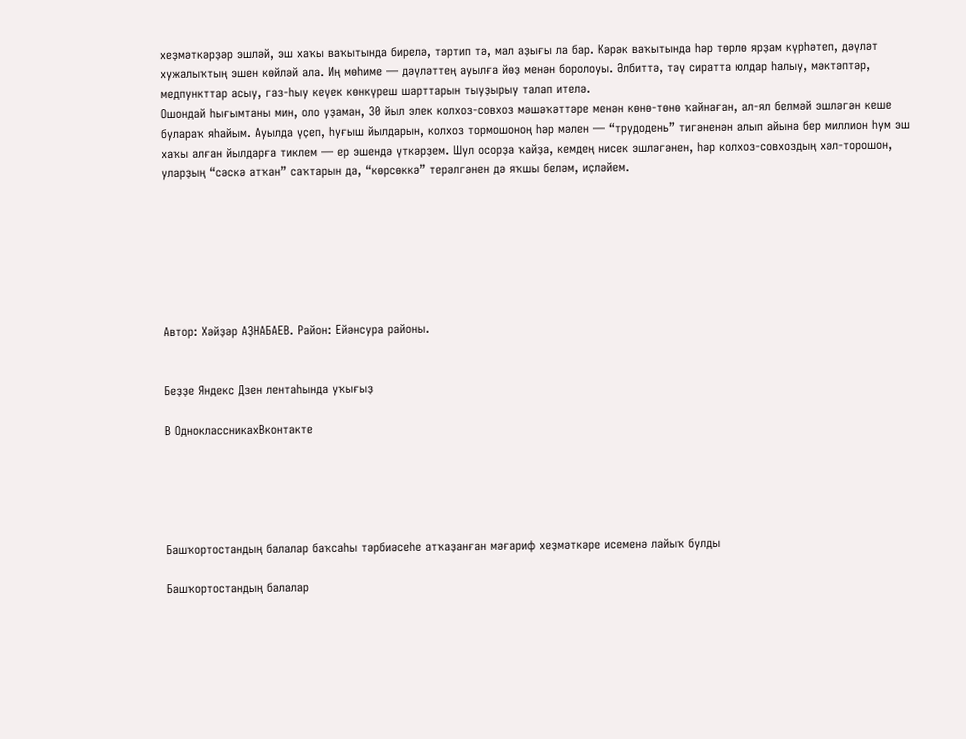хеҙмәткәрҙәр эшләй, эш хаҡы ваҡытында бирелә, тәртип тә, мал аҙығы ла бар. Кәрәк ваҡытында һәр төрлө ярҙам күрһәтеп, дәүләт хужалыҡтың эшен көйләй ала. Иң мөһиме — дәүләттең ауылға йөҙ менән боролоуы. Әлбиттә, тәү сиратта юлдар һалыу, мәктәптәр, медпункттар асыу, газ-һыу кеүек көнкүреш шарттарын тыуҙырыу талап ителә.
Ошондай һығымтаны мин, оло уҙаман, 30 йыл элек колхоз-совхоз мәшәҡәттәре менән көнө-төнө ҡайнаған, ал-ял белмәй эшләгән кеше булараҡ яһайым. Ауылда үҫеп, һуғыш йылдарын, колхоз тормошоноң һәр мәлен — “трудодень” тигәненән алып айына бер миллион һум эш хаҡы алған йылдарға тиклем — ер эшендә үткәрҙем. Шул осорҙа ҡайҙа, кемдең нисек эшләгәнен, һәр колхоз-совхоздың хәл-торошон, уларҙың “сәскә атҡан” саҡтарын да, “көрсөккә” терәлгәнен дә яҡшы беләм, иҫләйем.







Автор: Хәйҙәр АҘНАБАЕВ. Район: Ейәнсура районы.


Беҙҙе Яндекс Дзен лентаһында уҡығыҙ

В ОдноклассникахВконтакте





Башҡортостандың балалар баҡсаһы тәрбиәсеһе атҡаҙанған мәғариф хеҙмәткәре исеменә лайыҡ булды

Башҡортостандың балалар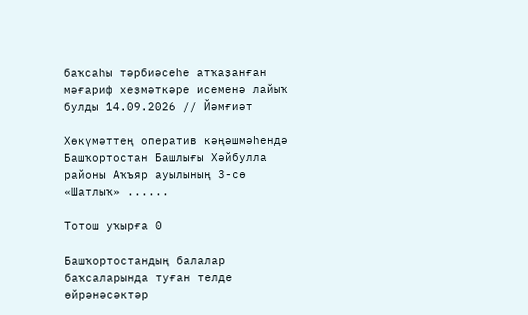баҡсаһы тәрбиәсеһе атҡаҙанған мәғариф хеҙмәткәре исеменә лайыҡ булды 14.09.2026 // Йәмғиәт

Хөкүмәттең оператив кәңәшмәһендә Башҡортостан Башлығы Хәйбулла районы Аҡъяр ауылының 3-сө «Шатлыҡ» ......

Тотош уҡырға 0

Башҡортостандың балалар баҡсаларында туған телде өйрәнәсәктәр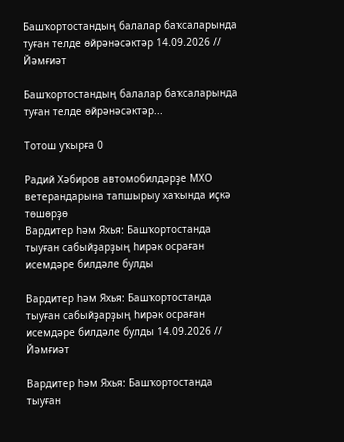Башҡортостандың балалар баҡсаларында туған телде өйрәнәсәктәр 14.09.2026 // Йәмғиәт

Башҡортостандың балалар баҡсаларында туған телде өйрәнәсәктәр...

Тотош уҡырға 0

Радий Хәбиров автомобилдәрҙе МХО ветерандарына тапшырыу хаҡында иҫкә төшөрҙө
Вардитер һәм Яхья: Башҡортостанда тыуған сабыйҙарҙың һирәк осраған исемдәре билдәле булды

Вардитер һәм Яхья: Башҡортостанда тыуған сабыйҙарҙың һирәк осраған исемдәре билдәле булды 14.09.2026 // Йәмғиәт

Вардитер һәм Яхья: Башҡортостанда тыуған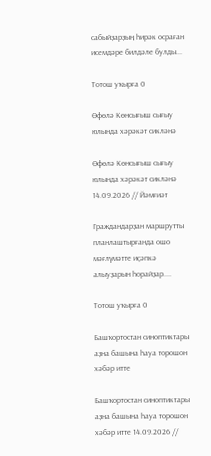сабыйҙарҙың һирәк осраған исемдәре билдәле булды...

Тотош уҡырға 0

Өфөлә Көнсығыш сығыу юлында хәрәкәт сикләнә

Өфөлә Көнсығыш сығыу юлында хәрәкәт сикләнә 14.09.2026 // Йәмғиәт

Граждандарҙан маршрутты планлаштырғанда ошо мәғлүмәтте иҫәпкә алыуҙарын һорайҙар....

Тотош уҡырға 0

Башҡортостан синоптиктары аҙна башына һауа торошон хәбәр итте

Башҡортостан синоптиктары аҙна башына һауа торошон хәбәр итте 14.09.2026 //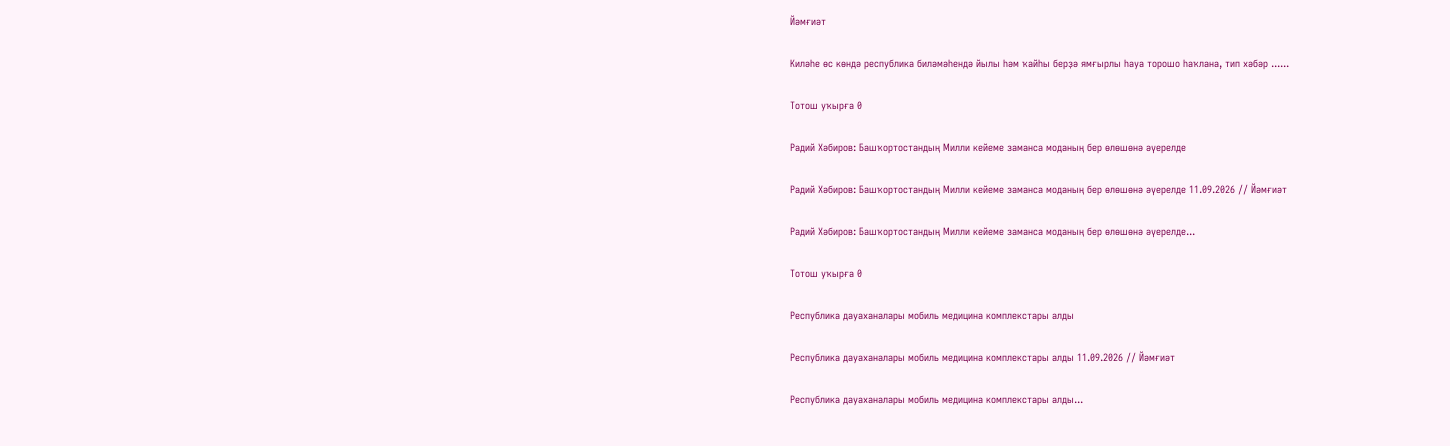Йәмғиәт

Киләһе өс көндә республика биләмәһендә йылы һәм ҡайһы берҙә ямғырлы һауа торошо һаҡлана, тип хәбәр ......

Тотош уҡырға 0

Радий Хәбиров: Башҡортостандың Милли кейеме заманса моданың бер өлөшөнә әүерелде

Радий Хәбиров: Башҡортостандың Милли кейеме заманса моданың бер өлөшөнә әүерелде 11.09.2026 // Йәмғиәт

Радий Хәбиров: Башҡортостандың Милли кейеме заманса моданың бер өлөшөнә әүерелде...

Тотош уҡырға 0

Республика дауаханалары мобиль медицина комплекстары алды

Республика дауаханалары мобиль медицина комплекстары алды 11.09.2026 // Йәмғиәт

Республика дауаханалары мобиль медицина комплекстары алды...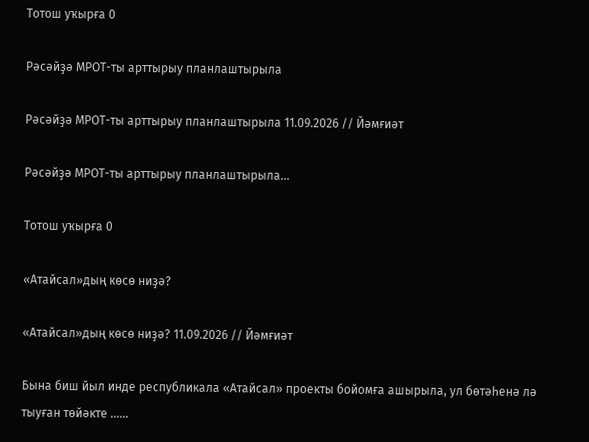Тотош уҡырға 0

Рәсәйҙә МРОТ-ты арттырыу планлаштырыла

Рәсәйҙә МРОТ-ты арттырыу планлаштырыла 11.09.2026 // Йәмғиәт

Рәсәйҙә МРОТ-ты арттырыу планлаштырыла...

Тотош уҡырға 0

«Атайсал»дың көсө ниҙә?

«Атайсал»дың көсө ниҙә? 11.09.2026 // Йәмғиәт

Бына биш йыл инде республикала «Атайсал» проекты бойомға ашырыла, ул бөтәһенә лә тыуған төйәкте ......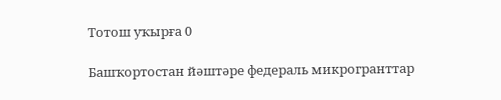Тотош уҡырға 0

Башҡортостан йәштәре федераль микрогранттар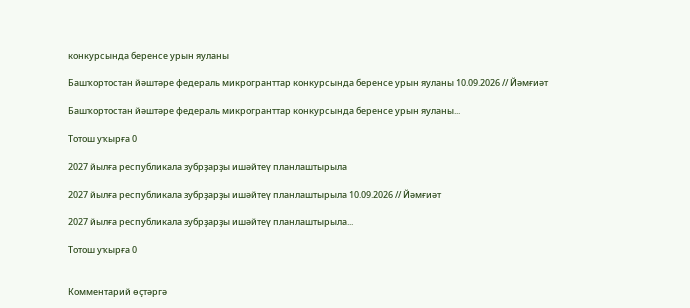конкурсында беренсе урын яуланы

Башҡортостан йәштәре федераль микрогранттар конкурсында беренсе урын яуланы 10.09.2026 // Йәмғиәт

Башҡортостан йәштәре федераль микрогранттар конкурсында беренсе урын яуланы...

Тотош уҡырға 0

2027 йылға республикала зубрҙарҙы ишәйтеү планлаштырыла

2027 йылға республикала зубрҙарҙы ишәйтеү планлаштырыла 10.09.2026 // Йәмғиәт

2027 йылға республикала зубрҙарҙы ишәйтеү планлаштырыла...

Тотош уҡырға 0


Комментарий өҫтәргә